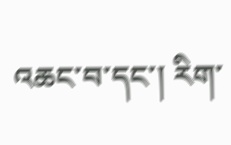འཆང་བ་དང་། རིག་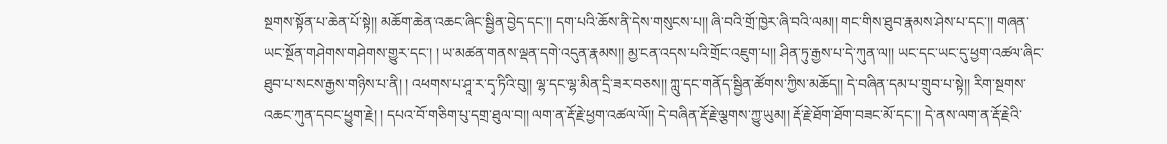སྔགས་སྟོན་པ་ཆེན་པོ་སྟེ།། མཆོག་ཆེན་འཆང་ཞིང་སྦྱིན་བྱེད་དང་།། དག་པའི་ཆོས་ནི་དེས་གསུངས་པ།། ཞི་བའི་གྲོ་ཁྱེར་ཞི་བའི་ལམ།། གང་གིས་ཐུབ་རྣམས་ཤེས་པ་དང་།། གཞན་ཡང་སྔོན་གཤེགས་གཤེགས་གྱུར་དང་། ། ཡ་མཚན་གནས་ལྡན་དགེ་འདུན་རྣམས།། མྱ་ངན་འདས་པའི་གྲོང་འཇུག་པ།། ཤིན་ཏུ་རྒྱས་པ་དེ་ཀུན་ལ།། ཡང་དང་ཡང་དུ་ཕྱག་འཚལ་ཞིང་ཐུབ་པ་སངས་རྒྱས་གཉིས་པ་ནི། ། འཕགས་པ་ཤཱ་ར་དྭ་ཏིའི་བུ།། ལྷ་དང་ལྷ་མིན་དྲི་ཟར་བཅས།། ཀླུ་དང་གནོད་སྦྱིན་ཚོགས་ཀྱིས་མཆོད།། དེ་བཞིན་དམ་པ་གྲུབ་པ་སྟེ།། རིག་སྔགས་འཆང་ཀུན་དབང་ཕྱུག་རྗེ། ། དཔའ་བོ་གཅིག་པུ་དགྲ་ཐུལ་བ།། ལག་ན་རྡོ་རྗེ་ཕྱག་འཚལ་ལོ།། དེ་བཞིན་རྡོ་རྗེ་ལྕགས་ཀྱུ་ཡུམ།། རྡོ་རྗེ་ཐོག་ཐོག་བཟང་མོ་དང་།། དེ་ནས་ལག་ན་རྡོ་རྗེའི་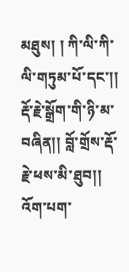མཐུས། ། ཀི་ལི་ཀི་ལི་གཏུམ་པོ་དང་།། རྡོ་རྗེ་སྒྲོག་གི་ཉི་མ་བཞིན།། བློ་གྲོས་རྡོ་རྗེ་ཕས་མི་ཐུབ།། འོག་པག་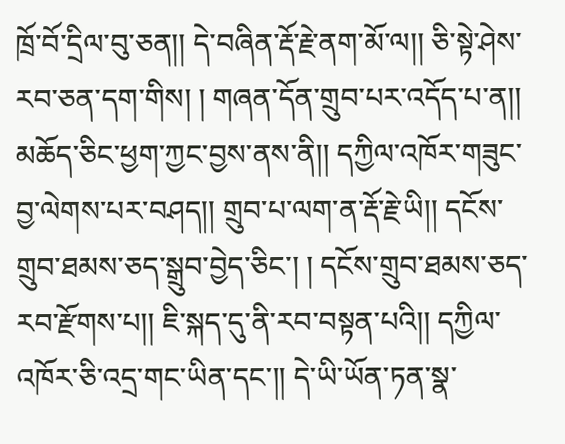ཁྲོ་བོ་དྲིལ་བུ་ཅན།། དེ་བཞིན་རྡོ་རྗེ་ནག་མོ་ལ།། ཅི་སྟེ་ཤེས་རབ་ཅན་དག་གིས། ། གཞན་དོན་གྲུབ་པར་འདོད་པ་ན།། མཆོད་ཅིང་ཕྱག་ཀྱང་བྱས་ནས་ནི།། དཀྱིལ་འཁོར་གཟུང་བྱ་ལེགས་པར་བཤད།། གྲུབ་པ་ལག་ན་རྡོ་རྗེ་ཡི།། དངོས་གྲུབ་ཐམས་ཅད་སྒྲུབ་བྱེད་ཅིང་། ། དངོས་གྲུབ་ཐམས་ཅད་རབ་རྫོགས་པ།། ཇི་སྐད་དུ་ནི་རབ་བསྟན་པའི།། དཀྱིལ་འཁོར་ཅི་འདྲ་གང་ཡིན་དང་།། དེ་ཡི་ཡོན་ཏན་སྣ་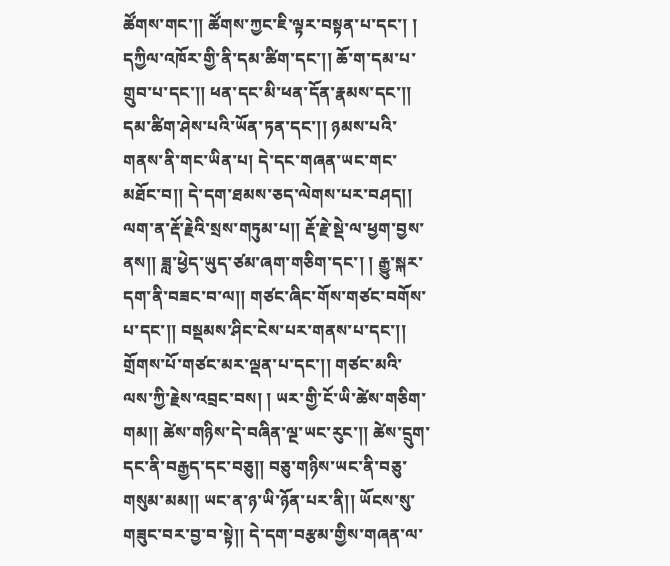ཚོགས་གང་།། ཚོགས་ཀྱང་ཇི་ལྟར་བསྟན་པ་དང་། ། དཀྱིལ་འཁོར་གྱི་ནི་དམ་ཚིག་དང་།། ཆོ་ག་དམ་པ་གྲུབ་པ་དང་།། ཕན་དང་མི་ཕན་དོན་རྣམས་དང་།། དམ་ཚིག་ཤེས་པའི་ཡོན་ཏན་དང་།། ཉམས་པའི་གནས་ནི་གང་ཡིན་པ། དེ་དང་གཞན་ཡང་གང་མཐོང་བ།། དེ་དག་ཐམས་ཅད་ལེགས་པར་བཤད།། ལག་ན་རྡོ་རྗེའི་སྲས་གཏུམ་པ།། རྡོ་རྗེ་སྡེ་ལ་ཕྱག་བྱས་ནས།། ཟླ་ཕྱེད་ཡུད་ཙམ་ཞག་གཅིག་དང་། ། རྒྱུ་སྐར་དག་ནི་བཟང་བ་ལ།། གཙང་ཞིང་གོས་གཙང་བགོས་པ་དང་།། བསྡམས་ཤིང་ངེས་པར་གནས་པ་དང་།། གྲོགས་པོ་གཙང་མར་ལྡན་པ་དང་།། གཙང་མའི་ལས་ཀྱི་རྗེས་འབྲང་བས། ། ཡར་གྱི་ངོ་ཡི་ཚེས་གཅིག་གམ།། ཚེས་གཉིས་དེ་བཞིན་ལྔ་ཡང་རུང་།། ཚེས་དྲུག་དང་ནི་བརྒྱད་དང་བཅུ།། བཅུ་གཉིས་ཡང་ནི་བཅུ་གསུམ་མམ།། ཡང་ན་ཉ་ཡི་ཉོན་པར་ནི།། ཡོངས་སུ་གཟུང་བར་བྱ་བ་སྟེ།། དེ་དག་བརྩམ་གྱིས་གཞན་ལ་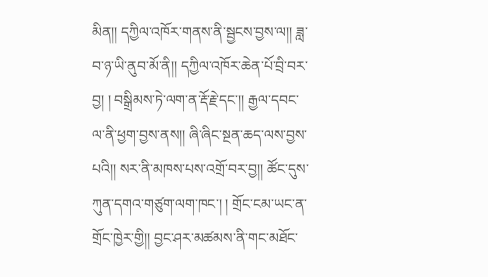མིན།། དཀྱིལ་འཁོར་གནས་ནི་སྦྱངས་བྱས་ལ།། ཟླ་བ་ཉ་ཡི་ནུབ་མོ་ནི།། དཀྱིལ་འཁོར་ཆེན་པོ་བྲི་བར་བྱ། ། བསྒྲིམས་ཏེ་ལག་ན་རྡོ་རྗེ་དང་།། རྒྱལ་དབང་ལ་ནི་ཕྱག་བྱས་ནས།། ཞི་ཞིང་སྔན་ཆད་ལས་བྱས་པའི།། སར་ནི་མཁས་པས་འགྲོ་བར་བྱ།། ཚོང་དུས་ཀུན་དགའ་གཙུག་ལག་ཁང་། ། གྲོང་ངམ་ཡང་ན་གྲོང་ཁྱེར་གྱི།། བྱང་ཤར་མཚམས་ནི་གང་མཐོང་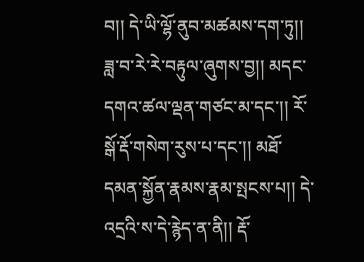བ།། དེ་ཡི་ལྷོ་ནུབ་མཚམས་དག་ཏུ།། ཟླ་བ་རེ་རེ་བརྟུལ་ཞུགས་བྱ།། མདང་དགའ་ཚལ་ལྡན་གཙང་མ་དང་།། རོ་སྒོ་རྡོ་གསེག་རུས་པ་དང་།། མཐོ་དམན་སྐྱོན་རྣམས་རྣམ་སྤངས་པ།། དེ་འདྲའི་ས་དེ་རྙེད་ན་ནི།། རྡོ་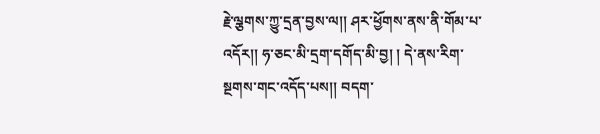རྗེ་ལྕགས་ཀྱུ་དྲན་བྱས་ལ།། ཤར་ཕྱོགས་ནས་ནི་གོམ་པ་འདོར།། ཧ་ཅང་མི་དྲག་དགོད་མི་བྱ། ། དེ་ནས་རིག་སྔགས་གང་འདོད་པས།། བདག་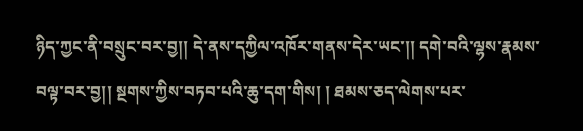ཉིད་ཀྱང་ནི་བསྲུང་བར་བྱ།། དེ་ནས་དཀྱིལ་འཁོར་གནས་དེར་ཡང་།། དགེ་བའི་ལྷས་རྣམས་བལྟ་བར་བྱ།། སྔགས་ཀྱིས་བཏབ་པའི་ཆུ་དག་གིས། ། ཐམས་ཅད་ལེགས་པར་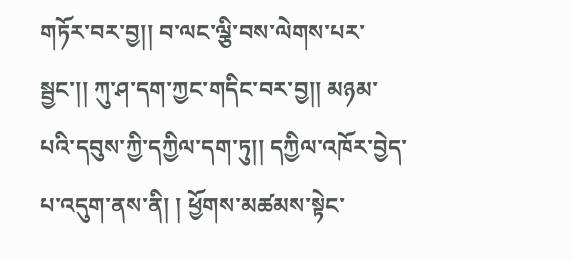གཏོར་བར་བྱ།། བ་ལང་ལྕི་བས་ལེགས་པར་སྦྱང་།། ཀུ་ཤ་དག་ཀྱང་གདིང་བར་བྱ།། མཉམ་པའི་དབུས་ཀྱི་དཀྱིལ་དག་ཏུ།། དཀྱིལ་འཁོར་བྱེད་པ་འདུག་ནས་ནི། ། ཕྱོགས་མཚམས་སྟེང་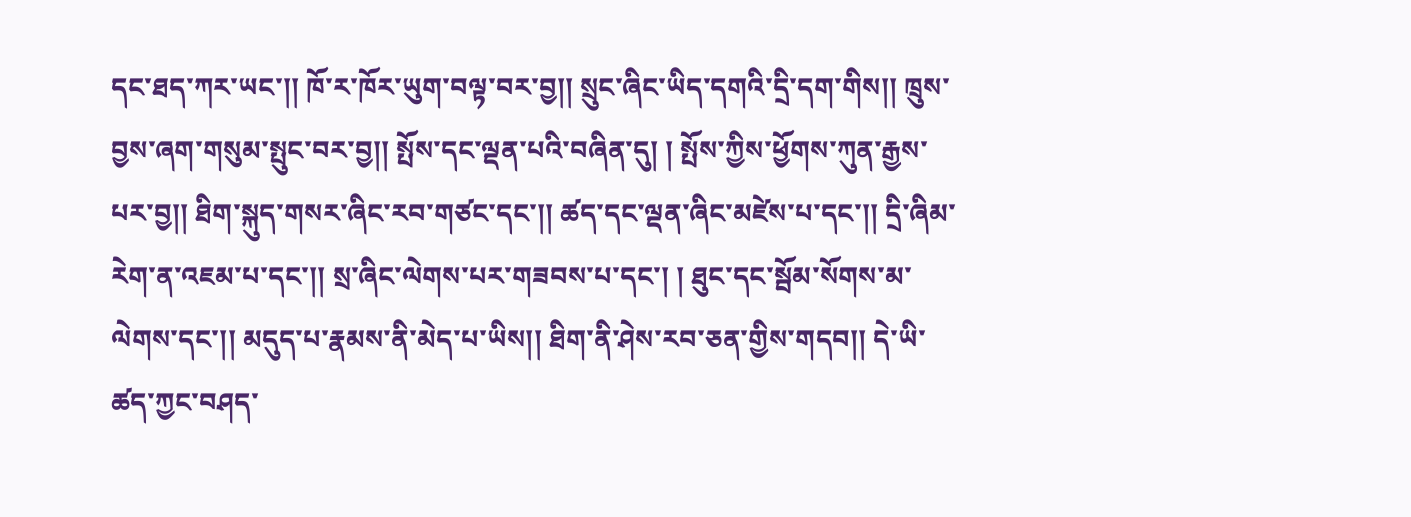དང་ཐད་ཀར་ཡང་།། ཁོ་ར་ཁོར་ཡུག་བལྟ་བར་བྱ།། སྲུང་ཞིང་ཡིད་དགའི་དྲི་དག་གིས།། ཁྲུས་བྱས་ཞག་གསུམ་སྤུང་བར་བྱ།། སྤོས་དང་ལྡན་པའི་བཞིན་དུ། ། སྤོས་ཀྱིས་ཕྱོགས་ཀུན་རྒྱས་པར་བྱ།། ཐིག་སྐུད་གསར་ཞིང་རབ་གཙང་དང་།། ཚད་དང་ལྡན་ཞིང་མཛེས་པ་དང་།། དྲི་ཞིམ་རེག་ན་འཇམ་པ་དང་།། སྲ་ཞིང་ལེགས་པར་གཟབས་པ་དང་། ། ཐུང་དང་སྦོམ་སོགས་མ་ལེགས་དང་།། མདུད་པ་རྣམས་ནི་མེད་པ་ཡིས།། ཐིག་ནི་ཤེས་རབ་ཅན་གྱིས་གདབ།། དེ་ཡི་ཚད་ཀྱང་བཤད་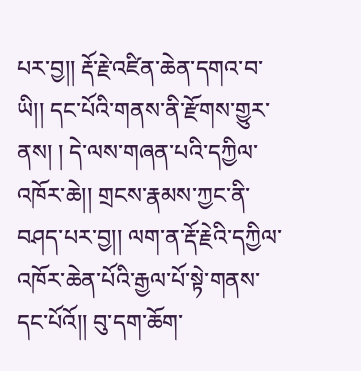པར་བྱ།། རྡོ་རྗེ་འཛིན་ཆེན་དགའ་བ་ཡི།། དང་པོའི་གནས་ནི་རྫོགས་གྱུར་ནས། ། དེ་ལས་གཞན་པའི་དཀྱིལ་འཁོར་ཆེ།། གྲངས་རྣམས་ཀྱང་ནི་བཤད་པར་བྱ།། ལག་ན་རྡོ་རྗེའི་དཀྱིལ་འཁོར་ཆེན་པོའི་རྒྱལ་པོ་སྟེ་གནས་དང་པོའོ།། བུ་དག་ཆོག་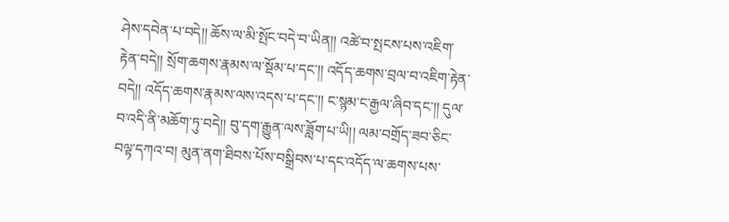ཤེས་དབེན་པ་བདེ།། ཆོས་ལ་མི་སྤོང་བདེ་བ་ཡིན།། འཚེ་བ་སྤངས་པས་འཇིག་རྟེན་བདེ།། སྲོག་ཆགས་རྣམས་ལ་སྡོམ་པ་དང་།། འདོད་ཆགས་བྲལ་བ་འཇིག་རྟེན་བདེ།། འདོད་ཆགས་རྣམས་ལས་འདས་པ་དང་།། ང་སྙམ་ང་རྒྱལ་ཞིབ་དང་།། དུལ་བ་འདི་ནི་མཆོག་ཏུ་བདེ།། བུ་དག་རྒྱུན་ལས་ཟློག་པ་ཡི།། ལམ་བགྲོད་ཟབ་ཅིང་བལྟ་དཀའ་བ། མུན་ནག་ཐིབས་པོས་བསྒྲིབས་པ་དང་འདོད་ལ་ཆགས་པས་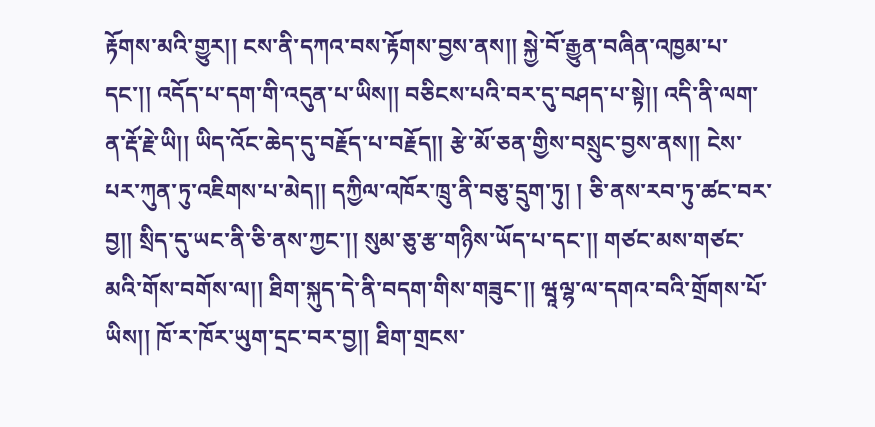རྟོགས་མའི་གྱུར།། ངས་ནི་དཀའ་བས་རྟོགས་བྱས་ནས།། སྐྱེ་བོ་རྒྱུན་བཞིན་འཁྱམ་པ་དང་།། འདོད་པ་དག་གི་འདུན་པ་ཡིས།། བཅིངས་པའི་བར་དུ་བཤད་པ་སྟེ།། འདི་ནི་ལག་ན་རྡོ་རྗེ་ཡི།། ཡིད་འོང་ཆེད་དུ་བརྗོད་པ་བརྗོད།། རྩེ་མོ་ཅན་གྱིས་བསྲུང་བྱས་ནས།། ངེས་པར་ཀུན་ཏུ་འཇིགས་པ་མེད།། དཀྱིལ་འཁོར་ཁྲུ་ནི་བཅུ་དྲུག་ཏུ། ། ཅི་ནས་རབ་ཏུ་ཚང་བར་བྱ།། སྲིད་དུ་ཡང་ནི་ཅི་ནས་ཀྱང་།། སུམ་ཅུ་རྩ་གཉིས་ཡོད་པ་དང་།། གཙང་མས་གཙང་མའི་གོས་བགོས་ལ།། ཐིག་སྐུད་དེ་ནི་བདག་གིས་གཟུང་།། ཝཱལྷ་ལ་དགའ་བའི་གྲོགས་པོ་ཡིས།། ཁོ་ར་ཁོར་ཡུག་དྲང་བར་བྱ།། ཐིག་གྲངས་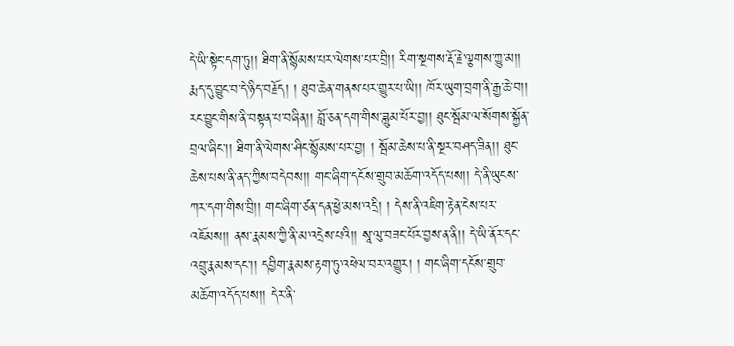དེ་ཡི་སྟེང་དག་ཏུ།། ཐིག་ནི་སྙོམས་པར་ལེགས་པར་བྲི།། རིག་སྔགས་རྡོ་རྗེ་ལྕགས་ཀྱུ་མ།། རྨད་དུ་བྱུང་བ་དེ་ཉིད་བརྗོད། ། ཐུབ་ཆེན་གནས་པར་གྱུར་པ་ཡི།། ཁོར་ཡུག་བྲག་ནི་རྒྱ་ཆེ་བ།། རང་བྱུང་གིས་ནི་བསྟན་པ་བཞིན།། བློ་ཅན་དག་གིས་ཟླུམ་པོར་བྱ།། ཐུང་སྦོམ་ལ་སོགས་སྐྱོན་བྲལ་ཞིང་།། ཐིག་ནི་ལེགས་ཤིང་སྙོམས་པར་བྱ། ། སྦོམ་ཆེས་པ་ནི་སྔར་བཤད་ཟིན།། ཐུང་ཆེས་པས་ནི་ནད་ཀྱིས་བདེབས།། གང་ཞིག་དངོས་གྲུབ་མཆོག་འདོད་པས།། དེ་ནི་ཡུངས་ཀར་དག་གིས་བྲི།། གང་ཞིག་ཙན་དན་ཕྱེ་མས་འདྲི། ། དེས་ནི་འཇིག་རྟེན་ངེས་པར་འཇོམས།། ནས་རྣམས་ཀྱི་ནི་མ་འདྲེས་པའི།། སཱ་ལུ་བཟང་པོར་བྱས་ན་ནི།། དེ་ཡི་ནོར་དང་འབྲུ་རྣམས་དང་།། དབྱིག་རྣམས་རྟག་ཏུ་འཕེལ་བར་འགྱུར། ། གང་ཞིག་དངོས་གྲུབ་མཆོག་འདོད་པས།། དེར་ནི་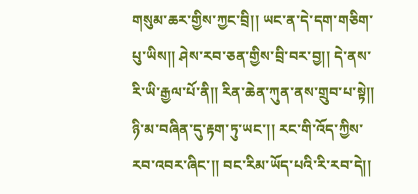གསུམ་ཆར་གྱིས་ཀྱང་བྲི།། ཡང་ན་དེ་དག་གཅིག་པུ་ཡིས།། ཤེས་རབ་ཅན་གྱིས་བྲི་བར་བྱ།། དེ་ནས་རི་ཡི་རྒྱལ་པོ་ནི།། རིན་ཆེན་ཀུན་ནས་གྲུབ་པ་སྟེ།། ཉི་མ་བཞིན་དུ་རྟག་ཏུ་ཡང་།། རང་གི་འོད་ཀྱིས་རབ་འབར་ཞིང་།། བང་རིམ་ཡོད་པའི་རི་རབ་དེ།།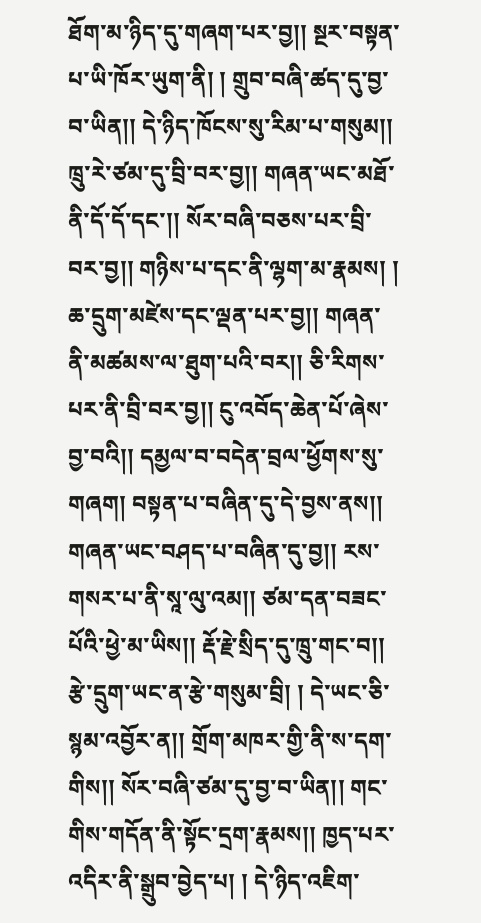ཐོག་མ་ཉིད་དུ་གཞག་པར་བྱ།། སྔར་བསྟན་པ་ཡི་ཁོར་ཡུག་ནི། ། གྲུབ་བཞི་ཚད་དུ་བྱ་བ་ཡིན།། དེ་ཉིད་ཁོངས་སུ་རིམ་པ་གསུམ།། ཁྲུ་རེ་ཙམ་དུ་བྲི་བར་བྱ།། གཞན་ཡང་མཐོ་ནི་དོ་དོ་དང་།། སོར་བཞི་བཅས་པར་བྲི་བར་བྱ།། གཉིས་པ་དང་ནི་ལྷག་མ་རྣམས། ། ཆ་དྲུག་མཛེས་དང་ལྡན་པར་བྱ།། གཞན་ནི་མཚམས་ལ་ཐུག་པའི་བར།། ཅི་རིགས་པར་ནི་བྲི་བར་བྱ།། ངུ་འབོད་ཆེན་པོ་ཞེས་བྱ་བའི།། དམྱལ་བ་བདེན་བྲལ་ཕྱོགས་སུ་གཞག། བསྟན་པ་བཞིན་དུ་དེ་བྱས་ནས།། གཞན་ཡང་བཤད་པ་བཞིན་དུ་བྱ།། རས་གསར་པ་ནི་སཱ་ལུ་འམ།། ཙམ་དན་བཟང་པོའི་ཕྱེ་མ་ཡིས།། རྡོ་རྗེ་སྲིད་དུ་ཁྲུ་གང་བ།། རྩེ་དྲུག་ཡང་ན་རྩེ་གསུམ་བྲི། ། དེ་ཡང་ཅི་སྙམ་འབྱོར་ན།། གྲོག་མཁར་གྱི་ནི་ས་དག་གིས།། སོར་བཞི་ཙམ་དུ་བྱ་བ་ཡིན།། གང་གིས་གདོན་ནི་སྟོང་དྲག་རྣམས།། ཁྱད་པར་འདིར་ནི་སྒྲུབ་བྱེད་པ། ། དེ་ཉིད་འཇིག་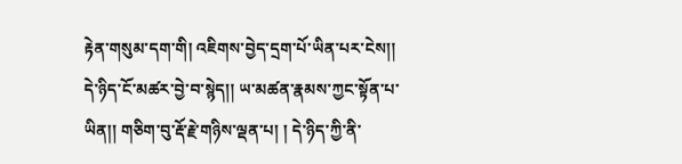རྟེན་གསུམ་དག་གི། འཇིགས་བྱེད་དྲག་པོ་ཡིན་པར་ངེས།། དེ་ཉིད་ངོ་མཚར་བྱེ་བ་སྙེད།། ཡ་མཚན་རྣམས་ཀྱང་སྟོན་པ་ཡིན།། གཅིག་བུ་རྡོ་རྗེ་གཉིས་ལྡན་པ། ། དེ་ཉིད་ཀྱི་ནི་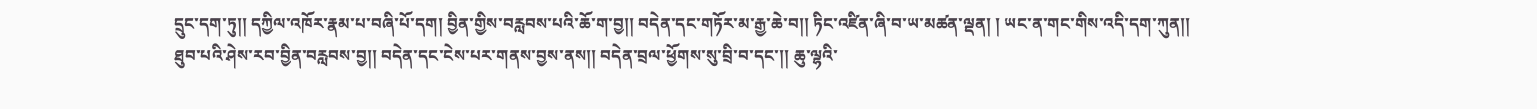དྲུང་དག་ཏུ།། དཀྱིལ་འཁོར་རྣམ་པ་བཞི་པོ་དག། བྱིན་གྱིས་བརླབས་པའི་ཆོ་ག་བྱ།། བདེན་དང་གཏོར་མ་རྒྱ་ཆེ་བ།། ཏིང་འཛིན་ཞི་བ་ཡ་མཚན་ལྡན། ། ཡང་ན་གང་གིས་འདི་དག་ཀུན།། ཐུབ་པའི་ཤེས་རབ་བྱིན་བརླབས་བྱ།། བདེན་དང་ངེས་པར་གནས་བྱས་ནས།། བདེན་བྲལ་ཕྱོགས་སུ་བྲི་བ་དང་།། ཆུ་ལྷའི་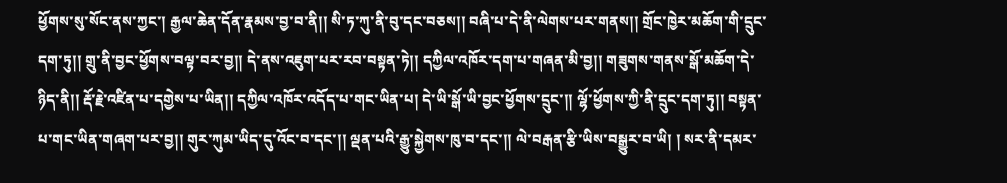ཕྱོགས་སུ་སོང་ནས་ཀྱང་། རྒྱལ་ཆེན་དོན་རྣམས་བྱ་བ་ནི།། སི་ཏ་ཀུ་ནི་བུ་དང་བཅས།། བཞི་པ་དེ་ནི་ལེགས་པར་གནས།། གྲོང་ཁྱེར་མཆོག་གི་དྲུང་དག་ཏུ།། གྲུ་ནི་བྱང་ཕྱོགས་བལྟ་བར་བྱ།། དེ་ནས་འཇུག་པར་རབ་བསྟན་ཏེ།། དཀྱིལ་འཁོར་དག་པ་གཞན་མི་བྱ།། གཟུགས་གནས་སྒོ་མཆོག་དེ་ཉིད་ནི།། རྡོ་རྗེ་འཛིན་པ་དགྱེས་པ་ཡིན།། དཀྱིལ་འཁོར་འདོད་པ་གང་ཡིན་པ། དེ་ཡི་སྒོ་ཡི་བྱང་ཕྱོགས་དྲུང་།། ལྷོ་ཕྱོགས་ཀྱི་ནི་དྲུང་དག་ཏུ།། བསྟན་པ་གང་ཡིན་གཞག་པར་བྱ།། གུར་ཀུམ་ཡིད་དུ་འོང་བ་དང་།། ལྡན་པའི་རྒྱུ་སྐྱེགས་ཁུ་བ་དང་།། ལེ་བརྒན་རྩི་ཡིས་བསྒྱུར་བ་ཡི། ། སར་ནི་དམར་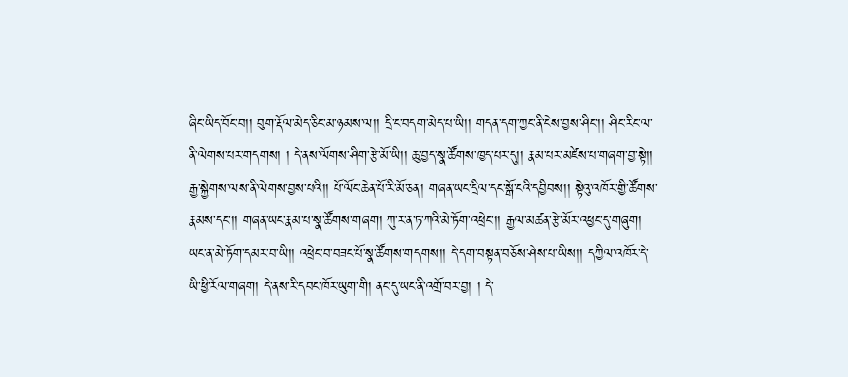ཞིང་ཡིད་བོང་བ།། བུག་རྡོལ་མེད་ཅིང་མ་ཉམས་ལ།། དྲི་ང་བདག་མེད་པ་ཡི།། གདན་དག་ཀྱང་ནི་ངེས་བྱས་ཤིང་།། ཤིང་རིང་ལ་ནི་ལེགས་པར་གདགས། ། དེ་ནས་ལོགས་ཤིག་རྩེ་མོ་ཡི།། ཆུ་བྱད་སྣ་ཚོགས་ཁྱད་པར་དུ།། རྣམ་པར་མཛེས་པ་གཞག་བྱ་སྟེ།། རྒྱ་སྐྱེགས་ལས་ནི་ལེགས་བྱས་པའི།། པོ་ལོང་ཆེན་པོ་རི་མོ་ཅན། གཞན་ཡང་དྲིལ་དང་སྒོ་ངའི་དབྱིབས།། སྟེའུ་འཁོར་གྱི་ཚོགས་རྣམས་དང་།། གཞན་ཡང་རྣམ་པ་སྣ་ཚོགས་གཞག། ཀུ་ར་ན་ཏ་ཀའི་མེ་ཏོག་འཕྲེང་།། རྒྱལ་མཚན་རྩེ་མོར་འཕྱང་དུ་གཞུག། ཡང་ན་མེ་ཏོག་དམར་བ་ཡི།། འཕྲེང་བ་བཟང་པོ་སྣ་ཚོགས་གདགས།། དེ་དག་བསྟན་བཅོས་ཤེས་པ་ཡིས།། དཀྱིལ་འཁོར་དེ་ཡི་ཕྱི་རོལ་གཞག། དེ་ནས་རི་དབང་ཁོར་ཡུག་གི། ནང་དུ་ཡང་ནི་འགྲོ་བར་བྱ། ། དེ་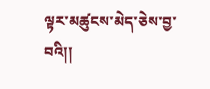ལྟར་མཚུངས་མེད་ཅེས་བྱ་བའི།།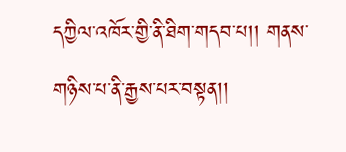དཀྱིལ་འཁོར་གྱི་ནི་ཐིག་གདབ་པ།། གནས་གཉིས་པ་ནི་རྒྱས་པར་བསྟན།།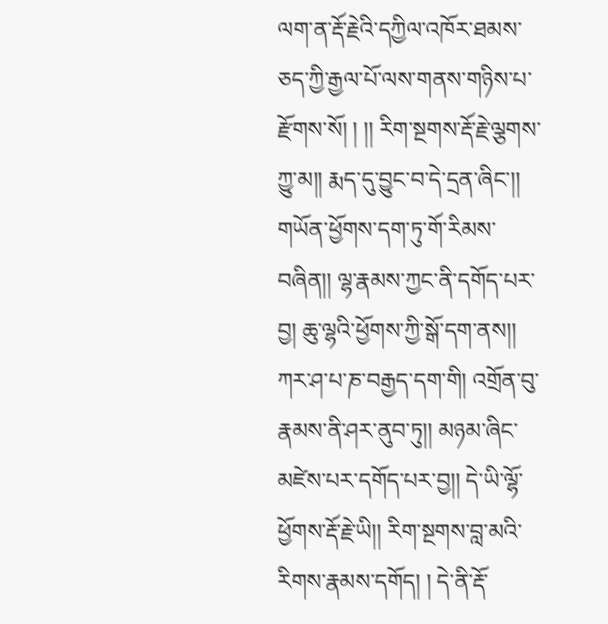ལག་ན་རྡོ་རྗེའི་དཀྱིལ་འཁོར་ཐམས་ཅད་ཀྱི་རྒྱལ་པོ་ལས་གནས་གཉིས་པ་རྫོགས་སོ། ། །། རིག་སྔགས་རྡོ་རྗེ་ལྕགས་ཀྱུ་མ།། རྨད་དུ་བྱུང་བ་དེ་དྲན་ཞིང་།། གཡོན་ཕྱོགས་དག་ཏུ་གོ་རིམས་བཞིན།། ལྷ་རྣམས་ཀྱང་ནི་དགོད་པར་བྱ། ཆུ་ལྷའི་ཕྱོགས་ཀྱི་སྒོ་དག་ནས།། ཀར་ཤ་པ་ཎ་བརྒྱད་དག་གི། འགྲོན་བུ་རྣམས་ནི་ཤར་ནུབ་ཏུ།། མཉམ་ཞིང་མཛེས་པར་དགོད་པར་བྱ།། དེ་ཡི་ལྷོ་ཕྱོགས་རྡོ་རྗེ་ཡི།། རིག་སྔགས་བླ་མའི་རིགས་རྣམས་དགོད། ། དེ་ནི་རྡོ་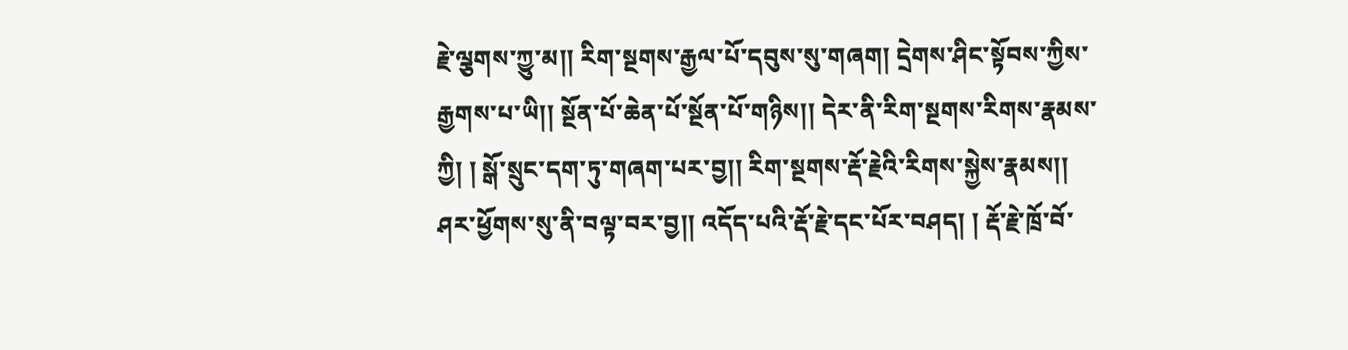རྗེ་ལྕགས་ཀྱུ་མ།། རིག་སྔགས་རྒྱལ་པོ་དབུས་སུ་གཞག། དྲེགས་ཤིང་སྟོབས་ཀྱིས་རྒྱགས་པ་ཡི།། སྔོན་པོ་ཆེན་པོ་སྔོན་པོ་གཉིས།། དེར་ནི་རིག་སྔགས་རིགས་རྣམས་ཀྱི། ། སྒོ་སྲུང་དག་ཏུ་གཞག་པར་བྱ།། རིག་སྔགས་རྡོ་རྗེའི་རིགས་སྐྱེས་རྣམས།། ཤར་ཕྱོགས་སུ་ནི་བལྟ་བར་བྱ།། འདོད་པའི་རྡོ་རྗེ་དང་པོར་བཤད། ། རྡོ་རྗེ་ཁྲོ་བོ་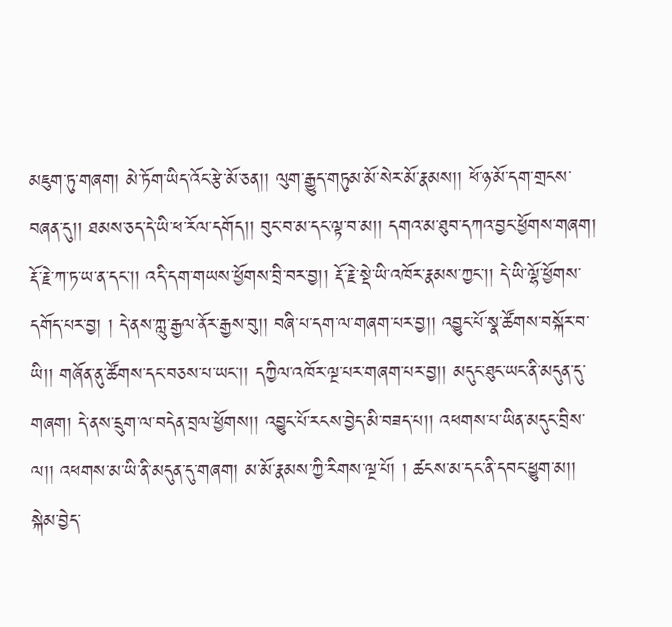མཇུག་ཏུ་གཞག། མེ་ཏོག་ཡིད་འོང་རྩེ་མོ་ཅན།། ལུག་རྒྱུད་གཏུམ་མོ་སེར་མོ་རྣམས།། ཕོ་ཉ་མོ་དག་གྲངས་བཞན་དུ།། ཐམས་ཅད་དེ་ཡི་ཕ་རོལ་དགོད།། བུང་བ་མ་དང་ལྟ་བ་མ།། དགའ་མ་ཐུབ་དཀའ་བྱང་ཕྱོགས་གཞག། རྡོ་རྗེ་ཀ་ཏ་ཡ་ན་དང་།། འདི་དག་གཡས་ཕྱོགས་བྲི་བར་བྱ།། རྡོ་རྗེ་སྡེ་ཡི་འཁོར་རྣམས་ཀྱང་།། དེ་ཡི་ལྷོ་ཕྱོགས་དགོད་པར་བྱ། ། དེ་ནས་ཀླུ་རྒྱལ་ནོར་རྒྱས་བུ།། བཞི་པ་དག་ལ་གཞག་པར་བྱ།། འབྱུང་པོ་སྣ་ཚོགས་བསྐོར་བ་ཡི།། གཞོན་ནུ་ཚོགས་དང་བཅས་པ་ཡང་།། དཀྱིལ་འཁོར་ལྔ་པར་གཞག་པར་བྱ།། མདུང་ཐུང་ཡང་ནི་མདུན་དུ་གཞག། དེ་ནས་དྲུག་ལ་བདེན་བྲལ་ཕྱོགས།། འབྱུང་པོ་རངས་བྱེད་མི་བཟད་པ།། འཕགས་པ་ཡིན་མདུང་བྲིས་ལ།། འཕགས་མ་ཡི་ནི་མདུན་དུ་གཞག། མ་མོ་རྣམས་ཀྱི་རིགས་ལྔ་པོ། ། ཚངས་མ་དང་ནི་དབང་ཕྱུག་མ།། སྐེམ་བྱེད་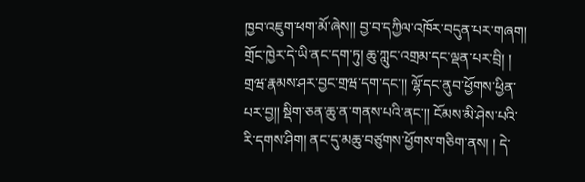ཁྱབ་འཇུག་ཕག་མོ་ཞེས།། བྱ་བ་དཀྱིལ་འཁོར་བདུན་པར་གཞག། གྲོང་ཁྱེར་དེ་ཡི་ནང་དག་ཏུ། ཆུ་ཀླུང་འགྲམ་དང་ལྡན་པར་བྲི། ། གྲཝ་རྣམས་ཤར་བྱང་གྲཝ་དག་དང་།། ལྷོ་དང་ནུབ་ཕྱོགས་ཕྱིན་པར་བྱ།། སྡིག་ཅན་ཆུ་ན་གནས་པའི་ནང་།། ངོམས་མི་ཤེས་པའི་རི་དགས་ཤིག། ནང་དུ་མཆུ་བཙུགས་ཕྱོགས་གཅིག་ནས། ། དེ་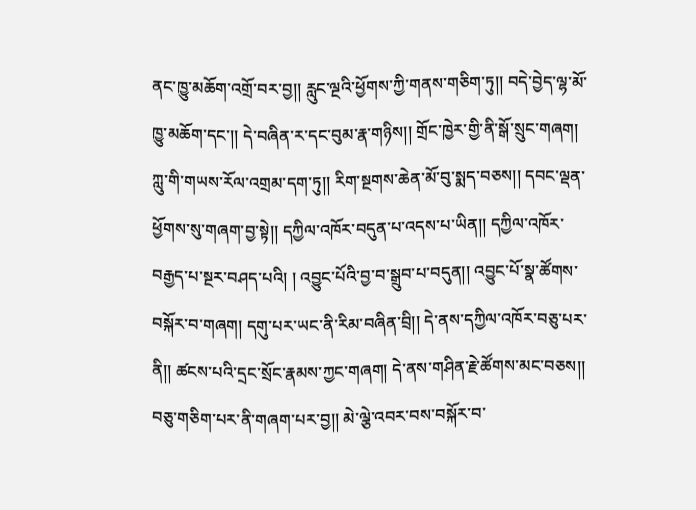ནང་ཁྱུ་མཆོག་འགྲོ་བར་བྱ།། རླུང་ལྔའི་ཕྱོགས་ཀྱི་གནས་གཅིག་ཏུ།། བདེ་བྱེད་ལྷ་མོ་ཁྱུ་མཆོག་དང་།། དེ་བཞིན་ར་དང་བུམ་རྣ་གཉིས།། གྲོང་ཁྱེར་གྱི་ནི་སྒོ་སྲུང་གཞག། ཀླུ་གི་གཡས་རོལ་འགྲམ་དག་ཏུ།། རིག་སྔགས་ཆེན་མོ་བུ་སྨད་བཅས།། དབང་ལྡན་ཕྱོགས་སུ་གཞག་བྱ་སྟེ།། དཀྱིལ་འཁོར་བདུན་པ་འདས་པ་ཡིན།། དཀྱིལ་འཁོར་བརྒྱད་པ་སྔར་བཤད་པའི། ། འབྱུང་པོའི་བྱ་བ་སྒྲུབ་པ་བདུན།། འབྱུང་པོ་སྣ་ཚོགས་བསྐོར་བ་གཞག། དགུ་པར་ཡང་ནི་རིམ་བཞིན་བྲི།། དེ་ནས་དཀྱིལ་འཁོར་བཅུ་པར་ནི།། ཚངས་པའི་དྲང་སྲོང་རྣམས་ཀྱང་གཞག། དེ་ནས་གཤིན་རྗེ་ཚོགས་མང་བཅས།། བཅུ་གཅིག་པར་ནི་གཞག་པར་བྱ།། མེ་ལྕེ་འབར་བས་བསྐོར་བ་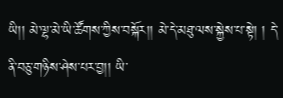ཡི།། མེ་ལྷ་མེ་ཡི་ཚོགས་ཀྱིས་བསྐོར།། མེ་དེ་མཐུ་ལས་སྐྱེས་པ་སྟེ། ། དེ་ནི་བཅུ་གཉིས་ཤེས་པར་བྱ།། ཡི་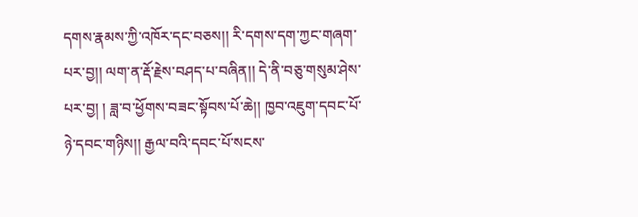དགས་རྣམས་ཀྱི་འཁོར་དང་བཅས།། རི་དགས་དག་ཀྱང་གཞག་པར་བྱ།། ལག་ན་རྡོ་རྗེས་བཤད་པ་བཞིན།། དེ་ནི་བཅུ་གསུམ་ཤེས་པར་བྱ། ། ཟླ་བ་ཕྱོགས་བཟང་སྟོབས་པོ་ཆེ།། ཁྱབ་འཇུག་དབང་པོ་ཉེ་དབང་གཉིས།། རྒྱལ་བའི་དབང་པོ་སངས་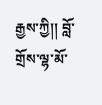རྒྱས་ཀྱི།། བློ་གྲོས་ལྷ་མོ་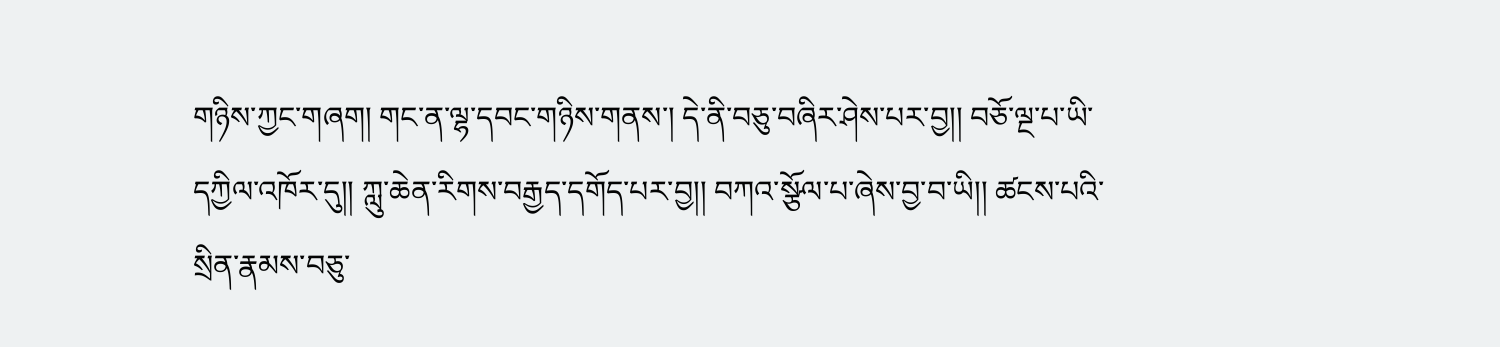གཉིས་ཀྱང་གཞག། གང་ན་ལྷ་དབང་གཉིས་གནས་། དེ་ནི་བཅུ་བཞིར་ཤེས་པར་བྱ།། བཅོ་ལྔ་པ་ཡི་དཀྱིལ་འཁོར་དུ།། ཀླུ་ཆེན་རིགས་བརྒྱད་དགོད་པར་བྱ།། བཀའ་སྩོལ་པ་ཞེས་བྱ་བ་ཡི།། ཚངས་པའི་སྲིན་རྣམས་བཅུ་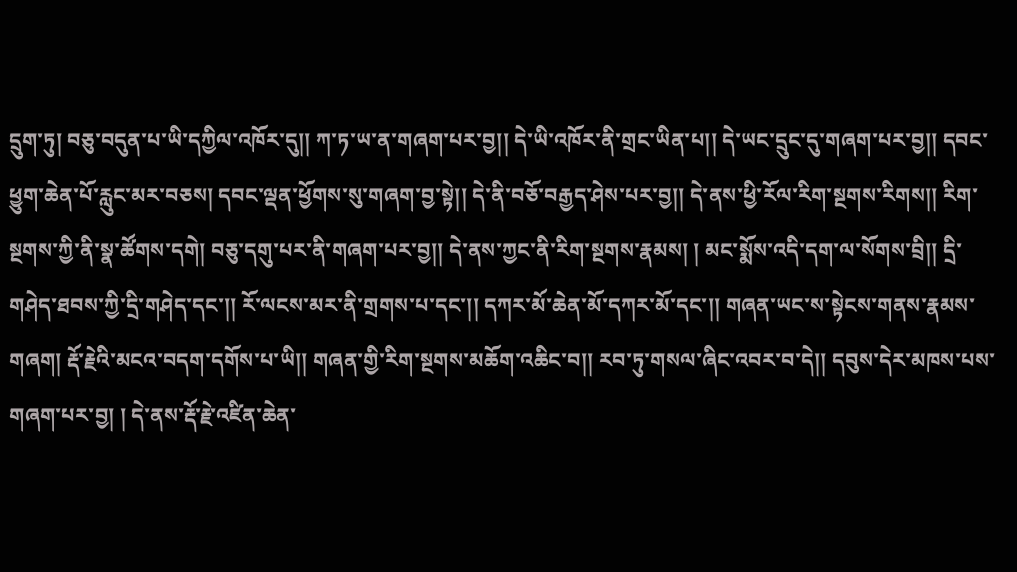དྲུག་ཏུ། བཅུ་བདུན་པ་ཡི་དཀྱིལ་འཁོར་དུ།། ཀ་ཏ་ཡ་ན་གཞག་པར་བྱ།། དེ་ཡི་འཁོར་ནི་གྲང་ཡིན་པ།། དེ་ཡང་དྲུང་དུ་གཞག་པར་བྱ།། དབང་ཕྱུག་ཆེན་པོ་རླུང་མར་བཅས། དབང་ལྡན་ཕྱོགས་སུ་གཞག་བྱ་སྟེ།། དེ་ནི་བཅོ་བརྒྱད་ཤེས་པར་བྱ།། དེ་ནས་ཕྱི་རོལ་རིག་སྔགས་རིགས།། རིག་སྔགས་ཀྱི་ནི་སྣ་ཚོགས་དགེ། བཅུ་དགུ་པར་ནི་གཞག་པར་བྱ།། དེ་ནས་ཀྱང་ནི་རིག་སྔགས་རྣམས། ། མང་སྨོས་འདི་དག་ལ་སོགས་བྲི།། དྲི་གཤེད་ཐབས་ཀྱི་དྲི་གཤེད་དང་།། རོ་ལངས་མར་ནི་གྲགས་པ་དང་།། དཀར་མོ་ཆེན་མོ་དཀར་མོ་དང་།། གཞན་ཡང་ས་སྟེངས་གནས་རྣམས་གཞག། རྡོ་རྗེའི་མངའ་བདག་དགོས་པ་ཡི།། གཞན་གྱི་རིག་སྔགས་མཆོག་འཆིང་བ།། རབ་ཏུ་གསལ་ཞིང་འབར་བ་དེ།། དབུས་དེར་མཁས་པས་གཞག་པར་བྱ། ། དེ་ནས་རྡོ་རྗེ་འཛིན་ཆེན་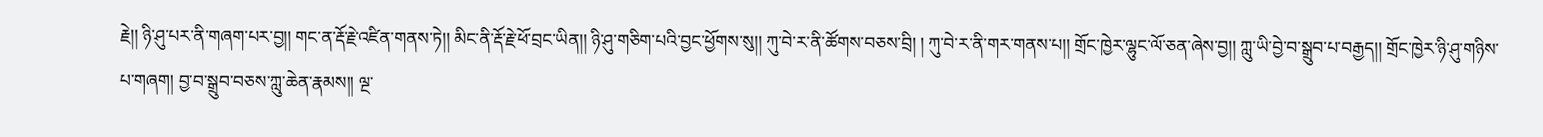རྗེ།། ཉི་ཤུ་པར་ནི་གཞག་པར་བྱ།། གང་ན་རྡོ་རྗེ་འཛིན་གནས་ཏེ།། མིང་ནི་རྡོ་རྗེ་ཕོ་བྲང་ཡིན།། ཉི་ཤུ་གཅིག་པའི་བྱང་ཕྱོགས་སུ།། ཀུ་བེ་ར་ནི་ཚོགས་བཅས་བྲི། ། ཀུ་བེ་ར་ནི་གར་གནས་པ།། གྲོང་ཁྱེར་ལྷུང་ལོ་ཅན་ཞེས་བྱ།། ཀླུ་ཡི་བྱེ་བ་སྒྲུབ་པ་བརྒྱད།། གྲོང་ཁྱེར་ཉི་ཤུ་གཉིས་པ་གཞག། བྱ་བ་སྒྲུབ་བཅས་ཀླུ་ཆེན་རྣམས།། ལྔ་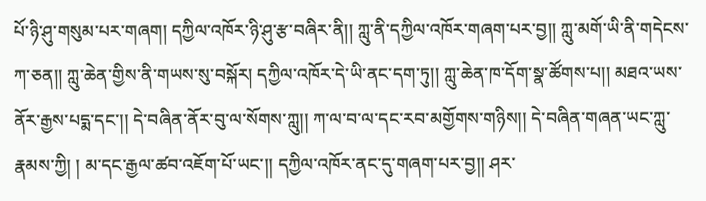པོ་ཉི་ཤུ་གསུམ་པར་གཞག། དཀྱིལ་འཁོར་ཉི་ཤུ་རྩ་བཞིར་ནི།། ཀླུ་ནི་དཀྱིལ་འཁོར་གཞག་པར་བྱ།། ཀླུ་མགོ་ཡི་ནི་གདེངས་ཀ་ཅན།། ཀླུ་ཆེན་གྱིས་ནི་གཡས་སུ་བསྐོར། དཀྱིལ་འཁོར་དེ་ཡི་ནང་དག་ཏུ།། ཀླུ་ཆེན་ཁ་དོག་སྣ་ཚོགས་པ།། མཐའ་ཡས་ནོར་རྒྱས་པདྨ་དང་།། དེ་བཞིན་ནོར་བུ་ལ་སོགས་ཀླུ།། ཀ་ལ་བ་ལ་དང་རབ་མགྱོགས་གཉིས།། དེ་བཞིན་གཞན་ཡང་ཀླུ་རྣམས་ཀྱི། ། མ་དང་རྒྱལ་ཚབ་འཇོག་པོ་ཡང་།། དཀྱིལ་འཁོར་ནང་དུ་གཞག་པར་བྱ།། ཤར་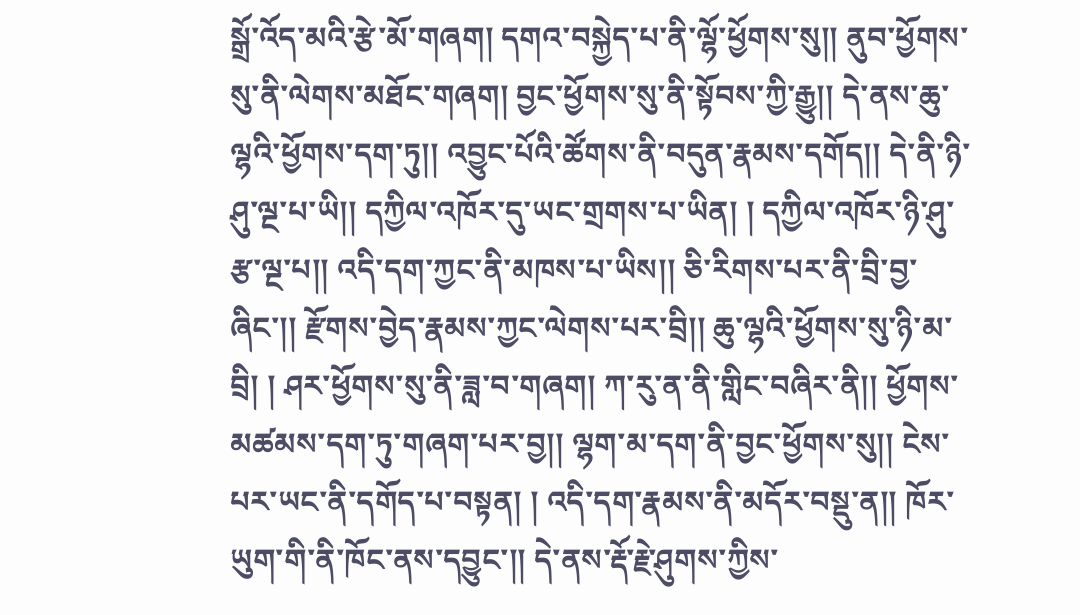སྒྲོ་འོད་མའི་རྩེ་མོ་གཞག། དགའ་བསྐྱེད་པ་ནི་ལྷོ་ཕྱོགས་སུ།། ནུབ་ཕྱོགས་སུ་ནི་ལེགས་མཐོང་གཞག། བྱང་ཕྱོགས་སུ་ནི་སྟོབས་ཀྱི་རྒྱུ།། དེ་ནས་ཆུ་ལྷའི་ཕྱོགས་དག་ཏུ།། འབྱུང་པོའི་ཚོགས་ནི་བདུན་རྣམས་དགོད།། དེ་ནི་ཉི་ཤུ་ལྔ་པ་ཡི།། དཀྱིལ་འཁོར་དུ་ཡང་གྲགས་པ་ཡིན། ། དཀྱིལ་འཁོར་ཉི་ཤུ་རྩ་ལྔ་པ།། འདི་དག་ཀྱང་ནི་མཁས་པ་ཡིས།། ཅི་རིགས་པར་ནི་བྲི་བྱ་ཞིང་།། རྫོགས་བྱེད་རྣམས་ཀྱང་ལེགས་པར་བྲི།། ཆུ་ལྷའི་ཕྱོགས་སུ་ཉི་མ་བྲི། ། ཤར་ཕྱོགས་སུ་ནི་ཟླ་བ་གཞག། ཀ་རུ་ན་ནི་གླིང་བཞིར་ནི།། ཕྱོགས་མཚམས་དག་ཏུ་གཞག་པར་བྱ།། ལྷག་མ་དག་ནི་བྱང་ཕྱོགས་སུ།། ངེས་པར་ཡང་ནི་དགོད་པ་བསྟན། ། འདི་དག་རྣམས་ནི་མདོར་བསྡུ་ན།། ཁོར་ཡུག་གི་ནི་ཁོང་ནས་དབྱུང་།། དེ་ནས་རྡོ་རྗེ་ཤུགས་ཀྱིས་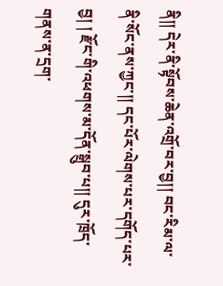ནི།། དེར་ནི་སྟོབས་ཆེན་འགྲོ་བར་བྱ།། བང་རིམ་ལ་ནི་སོང་ནས་ཀྱང་།། དང་པོར་ལེགས་པར་དགོད་པར་བྱ། ། རྫོང་གི་འཕགས་མ་དོན་སྒྲུབ་པ།། དུར་ཁྲོད་གནས་ན་དྲག་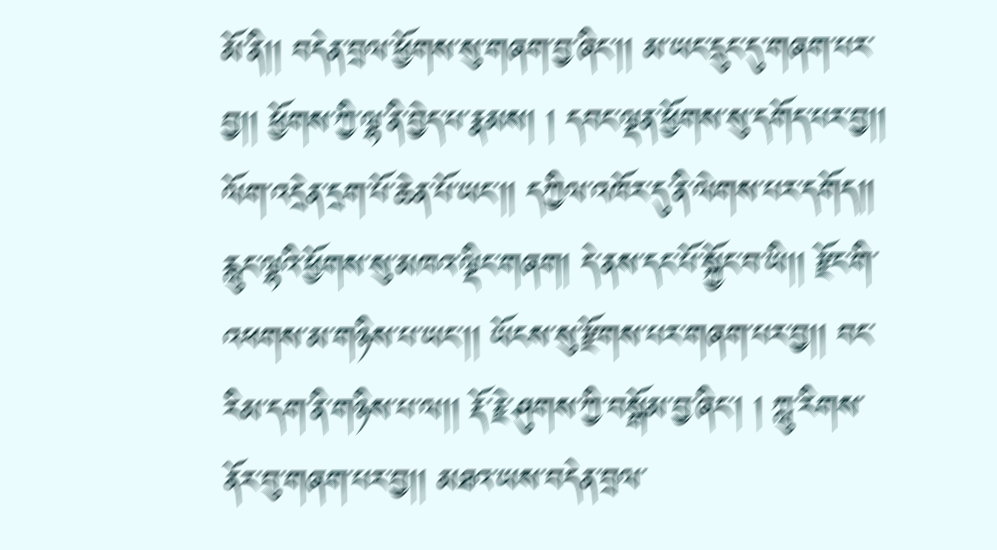མོ་ནི།། བདེན་བྲལ་ཕྱོགས་སུ་གཞག་བྱ་ཞིང་།། མ་ཡང་དྲུང་དུ་གཞག་པར་བྱ།། ཕྱོགས་ཀྱི་ལྷ་ནི་བྱེད་པ་རྣམས། ། དབང་ལྡན་ཕྱོགས་སུ་དགོད་པར་བྱ།། ལོག་འདྲེན་དྲག་པོ་ཆེན་པོ་ཡང་།། དཀྱིལ་འཁོར་དུ་ནི་ལེགས་པར་དགོད།། རླུང་ལྷའི་ཕྱོགས་སུ་མཁའ་ལྡིང་གཞག། དེ་ནས་དང་པོ་སྐྱོང་བ་ཡི།། རྫོང་གི་འཕགས་མ་གཉིས་པ་ཡང་།། ཡོངས་སུ་རྫོགས་པར་གཞག་པར་བྱ།། བང་རིམ་དག་ནི་གཉིས་པ་ལ།། རྡོ་རྗེ་ཤུགས་ཀྱི་བསྒོམ་བྱ་ཞིང་། ། ཀླུ་རིགས་ནོར་བུ་གཞག་པར་བྱ།། མཐའ་ཡས་བདེན་བྲལ་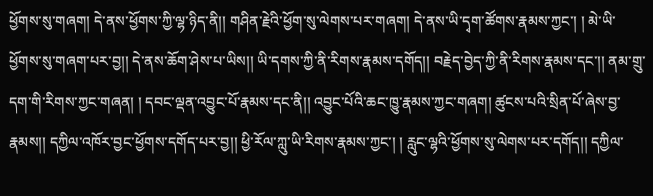ཕྱོགས་སུ་གཞག། དེ་ནས་ཕྱོགས་ཀྱི་ལྷ་ཉིད་ནི།། གཤིན་རྗེའི་ཕྱོག་སུ་ལེགས་པར་གཞག། དེ་ནས་ཡི་དྭག་ཚོགས་རྣམས་ཀྱང་། ། མེ་ཡི་ཕྱོགས་སུ་གཞག་པར་བྱ།། དེ་ནས་ཆོག་ཤེས་པ་ཡིས།། ཡི་དགས་ཀྱི་ནི་རིགས་རྣམས་དགོད།། བརྗེད་བྱེད་ཀྱི་ནི་རིགས་རྣམས་དང་།། ནམ་གྲུ་དག་གི་རིགས་ཀྱང་གཞན། ། དབང་ལྡན་འབྱུང་པོ་རྣམས་དང་ནི།། འབྱུང་པོའི་ཆང་ཁྱུ་རྣམས་ཀྱང་གཞག། ཚུངས་པའི་སྲིན་པོ་ཞེས་བྱ་རྣམས།། དཀྱིལ་འཁོར་བྱང་ཕྱོགས་དགོད་པར་བྱ།། ཕྱི་རོལ་ཀླུ་ཡི་རིགས་རྣམས་ཀྱང་། ། རླུང་ལྷའི་ཕྱོགས་སུ་ལེགས་པར་དགོད།། དཀྱིལ་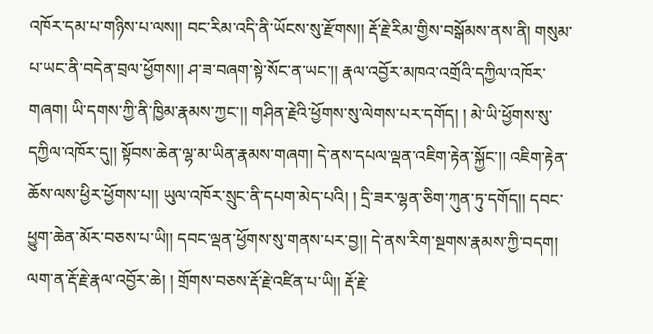འཁོར་དམ་པ་གཉིས་པ་ལས།། བང་རིམ་འདི་ནི་ཡོངས་སུ་རྫོགས།། རྡོ་རྗེ་རིམ་གྱིས་བསྒོམས་ནས་ནི། གསུམ་པ་ཡང་ནི་བདེན་བྲལ་ཕྱོགས།། ཤ་ཟ་བཞག་སྟེ་སོང་ན་ཡང་།། རྣལ་འབྱོར་མཁའ་འགྲོའི་དཀྱིལ་འཁོར་གཞག། ཡི་དགས་ཀྱི་ནི་ཁྱིམ་རྣམས་ཀྱང་།། གཤིན་རྗེའི་ཕྱོགས་སུ་ལེགས་པར་དགོད། ། མེ་ཡི་ཕྱོགས་སུ་དཀྱིལ་འཁོར་དུ།། སྟོབས་ཆེན་ལྷ་མ་ཡིན་རྣམས་གཞག། དེ་ནས་དཔལ་ལྡན་འཇིག་རྟེན་སྐྱོང་།། འཇིག་རྟེན་ཆོས་ལས་ཕྱིར་ཕྱོགས་པ།། ཡུལ་འཁོར་སྲུང་ནི་དཔག་མེད་པའི། ། དྲི་ཟར་ལྷན་ཅིག་ཀུན་ཏུ་དགོད།། དབང་ཕྱུག་ཆེན་མོར་བཅས་པ་ཡི།། དབང་ལྡན་ཕྱོགས་སུ་གནས་པར་བྱ།། དེ་ནས་རིག་སྔགས་རྣམས་ཀྱི་བདག། ལག་ན་རྡོ་རྗེ་རྣལ་འབྱོར་ཆེ། ། གྲོགས་བཅས་རྡོ་རྗེ་འཛིན་པ་ཡི།། རྡོ་རྗེ་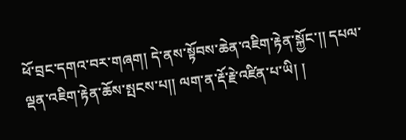ཕོ་བྲང་དགའ་བར་གཞག། དེ་ནས་སྟོབས་ཆེན་འཇིག་རྟེན་སྐྱོང་།། དཔལ་ལྡན་འཇིག་རྟེན་ཆོས་སྤངས་པ།། ལག་ན་རྡོ་རྗེ་འཛིན་པ་ཡི། །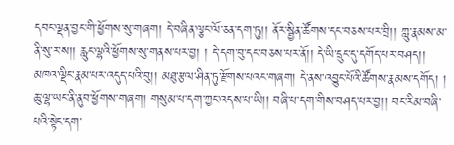དབང་ལྡན་བྱང་གི་ཕྱོགས་སུ་གཞག། དེ་བཞིན་ལྕང་ལོ་ཅན་དག་ཏུ།། ནོར་སྦྱིན་ཚོགས་དང་བཅས་པར་བྲི།། ཀླུ་རྣམས་མ་ནི་སུ་ར་ས།། རླུང་ལྷའི་ཕྱོགས་སུ་གནས་པར་བྱ། ། དེ་དག་བུ་དང་བཅས་པར་ནོ།། དེ་ཡི་དྲུང་དུ་དགོད་པར་བཤད།། མཁའ་ལྡིང་རྣམ་པར་འདུད་པའི་བུ།། མཐུ་རྩལ་ཤིན་ཏུ་རྫོགས་པའང་གཞག། དེ་ནས་འབྱུང་པོའི་ཚོགས་རྣམས་དགོད། ། ཆུ་ལྷ་ཡང་ནི་ནུབ་ཕྱོགས་གཞག། གསུམ་པ་དག་ཀྱང་འདས་པ་ཡི།། བཞི་པ་དག་གིས་བཤད་པར་བྱ།། བང་རིམ་བཞི་པའི་སྟེང་དག་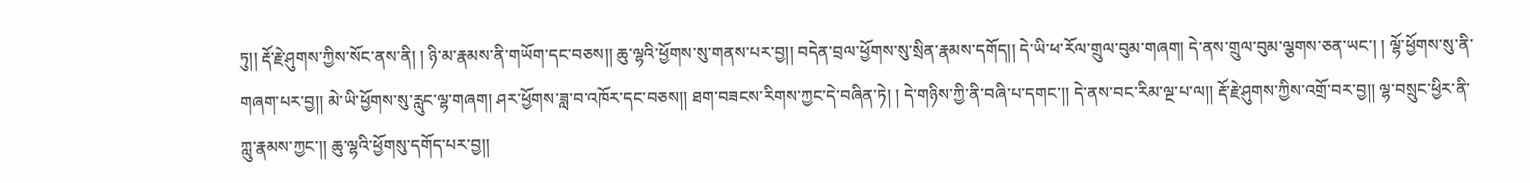ཏུ།། རྡོ་རྗེ་ཤུགས་ཀྱིས་སོང་ནས་ནི། ། ཉི་མ་རྣམས་ནི་གཡོག་དང་བཅས།། ཆུ་ལྷའི་ཕྱོགས་སུ་གནས་པར་བྱ།། བདེན་བྲལ་ཕྱོགས་སུ་སྲིན་རྣམས་དགོད།། དེ་ཡི་ཕ་རོལ་གྲུལ་བུམ་གཞག། དེ་ནས་གྲུལ་བུམ་ལྕགས་ཅན་ཡང་། ། ལྷོ་ཕྱོགས་སུ་ནི་གཞག་པར་བྱ།། མེ་ཡི་ཕྱོགས་སུ་རླུང་ལྷ་གཞག། ཤར་ཕྱོགས་ཟླ་བ་འཁོར་དང་བཅས།། ཐག་བཟངས་རིགས་ཀྱང་དེ་བཞིན་ཏེ། ། དེ་གཉིས་ཀྱི་ནི་བཞི་པ་དགང་།། དེ་ནས་བང་རིམ་ལྔ་པ་ལ།། རྡོ་རྗེ་ཤུགས་ཀྱིས་འགྲོ་བར་བྱ།། ལྷ་བསྲུང་ཕྱིར་ནི་ཀླུ་རྣམས་ཀྱང་།། ཆུ་ལྷའི་ཕྱོགསུ་དགོད་པར་བྱ།།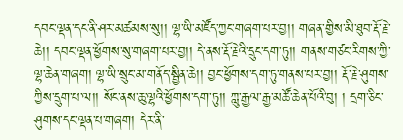དབང་ལྡན་དང་ནི་ཤར་མཚམས་སུ།། ལྷ་ཡི་མཛོད་ཀྱང་གཞག་པར་བྱ།། གཞན་གྱིས་མི་ཐུབ་རྡོ་རྗེ་ཆེ།། དབང་ལྡན་ཕྱོགས་སུ་གཞག་པར་བྱ།། དེ་ནས་རྡོ་རྗེའི་དྲུང་དག་ཏུ།། གནས་གཙང་རིགས་ཀྱི་ལྷ་ཆེན་གཞག། ལྷ་ཡི་སྲུང་མ་གནོད་སྦྱིན་ཆེ།། བྱང་ཕྱོགས་དག་ཏུ་གནས་པར་བྱ།། རྡོ་རྗེ་ཤུགས་ཀྱིས་དྲུག་པ་ལ།། སོང་ནས་ཆུ་ལྷའི་ཕྱོགས་དག་ཏུ།། ཀླུ་རྒྱལ་རྒྱ་མཚོ་ཆེན་པོའི་བུ། ། དྲག་ཅིང་ཤུགས་དང་ལྡན་པ་གཞག། དེར་ནི་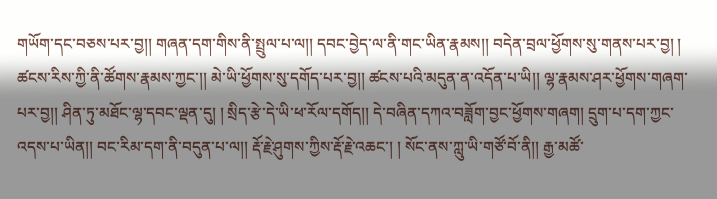གཡོག་དང་བཅས་པར་བྱ།། གཞན་དག་གིས་ནི་སྤྲུལ་པ་ལ།། དབང་བྱེད་ལ་ནི་གང་ཡིན་རྣམས།། བདེན་བྲལ་ཕྱོགས་སུ་གནས་པར་བྱ། ། ཚངས་རིས་ཀྱི་ནི་ཚོགས་རྣམས་ཀྱང་།། མེ་ཡི་ཕྱོགས་སུ་དགོད་པར་བྱ།། ཚངས་པའི་མདུན་ན་འདོན་པ་ཡི།། ལྷ་རྣམས་ཤར་ཕྱོགས་གཞག་པར་བྱ།། ཤིན་ཏུ་མཐོང་ལྷ་དབང་ལྡན་དུ། ། སྲིད་རྩེ་དེ་ཡི་ཕ་རོལ་དགོད།། དེ་བཞིན་དཀའ་བཟློག་བྱང་ཕྱོགས་གཞག། དྲུག་པ་དག་ཀྱང་འདས་པ་ཡིན།། བང་རིམ་དག་ནི་བདུན་པ་ལ།། རྡོ་རྗེ་ཤུགས་ཀྱིས་རྡོ་རྗེ་འཆང་། ། སོང་ནས་ཀླུ་ཡི་གཙོ་བོ་ནི།། རྒྱ་མཚོ་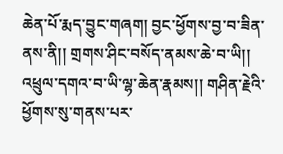ཆེན་པོ་རྨད་བྱུང་གཞག། བྱང་ཕྱོགས་བྱ་བ་ཟིན་ནས་ནི།། གྲགས་ཤིང་བསོད་ནམས་ཆེ་བ་ཡི།། འཕྲུལ་དགའ་བ་ཡི་ལྷ་ཆེན་རྣམས།། གཤིན་རྗེའི་ཕྱོགས་སུ་གནས་པར་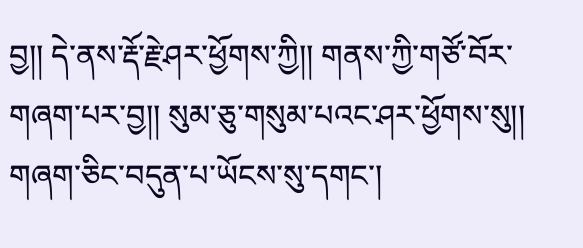བྱ།། དེ་ནས་རྡོ་རྗེ་ཤར་ཕྱོགས་ཀྱི།། གནས་ཀྱི་གཙོ་བོར་གཞག་པར་བྱ།། སུམ་ཅུ་གསུམ་པའང་ཤར་ཕྱོགས་སུ།། གཞག་ཅིང་བདུན་པ་ཡོངས་སུ་དགང་།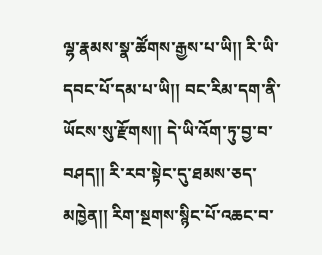ལྷ་རྣམས་སྣ་ཚོགས་རྒྱས་པ་ཡི།། རི་ཡི་དབང་པོ་དམ་པ་ཡི།། བང་རིམ་དག་ནི་ཡོངས་སུ་རྫོགས།། དེ་ཡི་འོག་ཏུ་བྱ་བ་བཤད།། རི་རབ་སྟེང་དུ་ཐམས་ཅད་མཁྱེན།། རིག་སྔགས་སྙིང་པོ་འཆང་བ་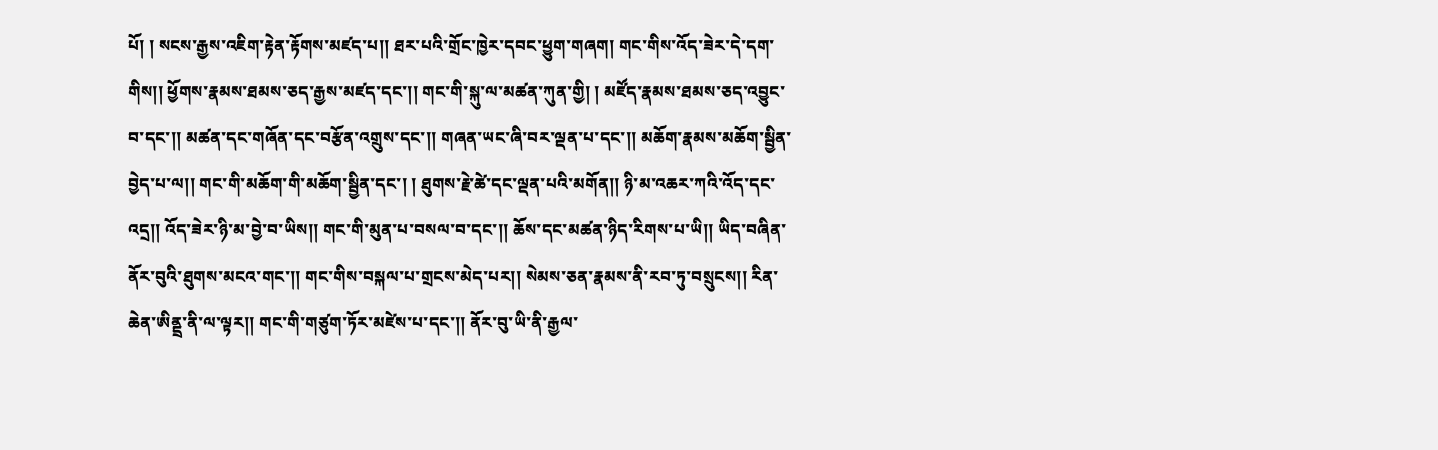པོ། ། སངས་རྒྱས་འཇིག་རྟེན་རྟོགས་མཛད་པ།། ཐར་པའི་གྲོང་ཁྱེར་དབང་ཕྱུག་གཞག། གང་གིས་འོད་ཟེར་དེ་དག་གིས།། ཕྱོགས་རྣམས་ཐམས་ཅད་རྒྱས་མཛད་དང་།། གང་གི་སྐུ་ལ་མཚན་ཀུན་གྱི། ། མཛོད་རྣམས་ཐམས་ཅད་འབྱུང་བ་དང་།། མཚན་དང་གཞོན་དང་བརྩོན་འགྲུས་དང་།། གཞན་ཡང་ཞི་བར་ལྡན་པ་དང་།། མཆོག་རྣམས་མཆོག་སྦྱིན་བྱེད་པ་ལ།། གང་གི་མཆོག་གི་མཆོག་སྦྱིན་དང་། ། ཐུགས་རྗེ་ཚེ་དང་ལྡན་པའི་མགོན།། ཉི་མ་འཆར་ཀའི་འོད་དང་འདྲ།། འོད་ཟེར་ཉི་མ་བྱེ་བ་ཡིས།། གང་གི་མུན་པ་བསལ་བ་དང་།། ཆོས་དང་མཚན་ཉིད་རིགས་པ་ཡི།། ཡིད་བཞིན་ནོར་བུའི་ཐུགས་མངའ་གང་།། གང་གིས་བསྐལ་པ་གྲངས་མེད་པར།། སེམས་ཅན་རྣམས་ནི་རབ་ཏུ་བསྲུངས།། རིན་ཆེན་ཨིནྡྲ་ནི་ལ་ལྟར།། གང་གི་གཙུག་ཏོར་མཛེས་པ་དང་།། ནོར་བུ་ཡི་ནི་རྒྱལ་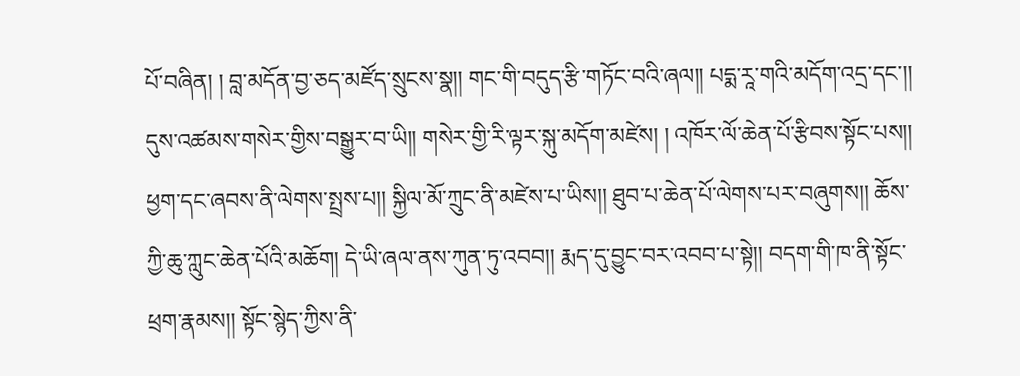པོ་བཞིན། ། བླ་མདོན་བྱ་ཅད་མཛོད་སྲུངས་སྣ།། གང་གི་བདུད་རྩི་གཏོང་བའི་ཞལ།། པདྨ་རཱ་གའི་མདོག་འདྲ་དང་།། དུས་འཚམས་གསེར་གྱིས་བསྒྱུར་བ་ཡི།། གསེར་གྱི་རི་ལྟར་སྐུ་མདོག་མཛེས། ། འཁོར་ལོ་ཆེན་པོ་རྩིབས་སྟོང་པས།། ཕྱག་དང་ཞབས་ནི་ལེགས་སྤྲས་པ།། སྐྱིལ་མོ་ཀྲུང་ནི་མཛེས་པ་ཡིས།། ཐུབ་པ་ཆེན་པོ་ལེགས་པར་བཞུགས།། ཆོས་ཀྱི་ཆུ་ཀླུང་ཆེན་པོའི་མཆོག། དེ་ཡི་ཞལ་ནས་ཀུན་ཏུ་འབབ།། རྨད་དུ་བྱུང་བར་འབབ་པ་སྟེ།། བདག་གི་ཁ་ནི་སྟོང་ཕྲག་རྣམས།། སྟོང་སྙེད་ཀྱིས་ནི་